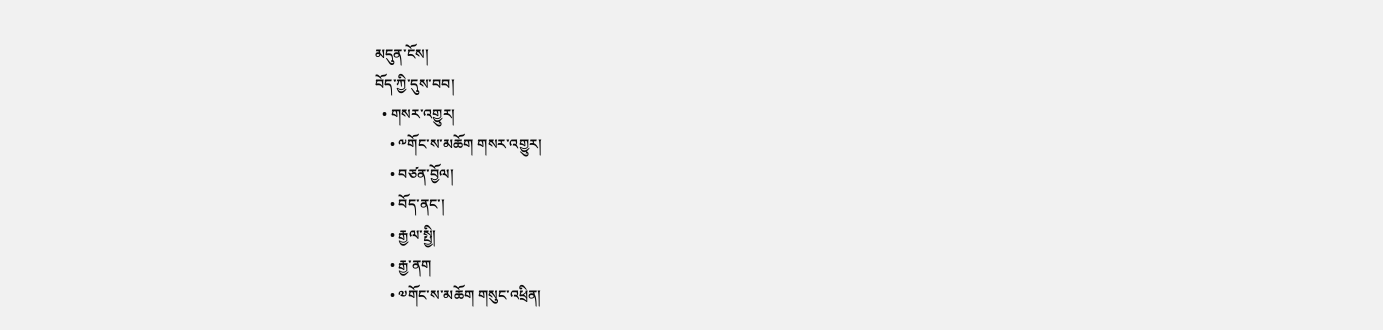མདུན་ངོས།
བོད་ཀྱི་དུས་བབ།
  • གསར་འགྱུར།
    • ༸གོང་ས་མཆོག གསར་འགྱུར།
    • བཙན་བྱོལ།
    • བོད་ནང་།
    • རྒྱལ་སྤྱི།
    • རྒྱ་ནག
    • ༧གོང་ས་མཆོག གསུང་འཕྲིན།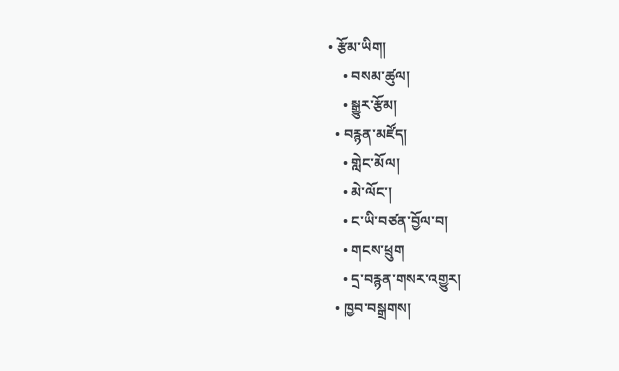• རྩོམ་ཡིག།
    • བསམ་ཚུལ།
    • སྒྱུར་རྩོམ།
  • བརྙན་མཛོད།
    • གླེང་མོལ།
    • མེ་ལོང་།
    • ང་ཡི་བཙན་བྱོལ་བ།
    • གངས་ཕྲུག
    • དྲ་བརྙན་གསར་འགྱུར།
  • ཁྱབ་བསྒྲགས།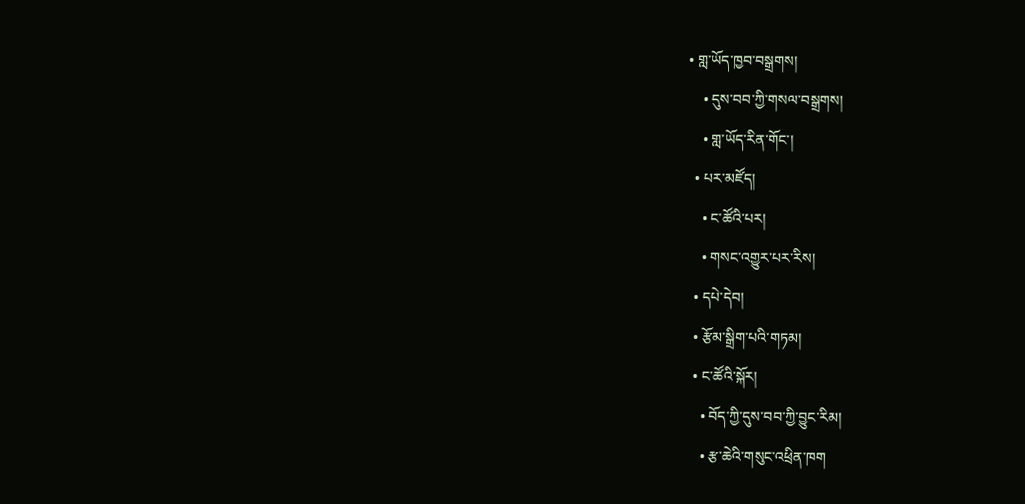• གླ་ཡོད་ཁྱབ་བསྒྲགས།
    • དུས་བབ་ཀྱི་གསལ་བསྒྲགས།
    • གླ་ཡོད་རིན་གོང་།
  • པར་མཛོད།
    • ང་ཚོའི་པར།
    • གསང་འགྱུར་པར་རིས།
  • དཔེ་དེབ།
  • རྩོམ་སྒྲིག་པའི་གཏམ།
  • ང་ཚོའི་སྐོར།
    • བོད་ཀྱི་དུས་བབ་ཀྱི་བྱུང་རིམ།
    • རྩ་ཆེའི་གསུང་འཕྲིན་ཁག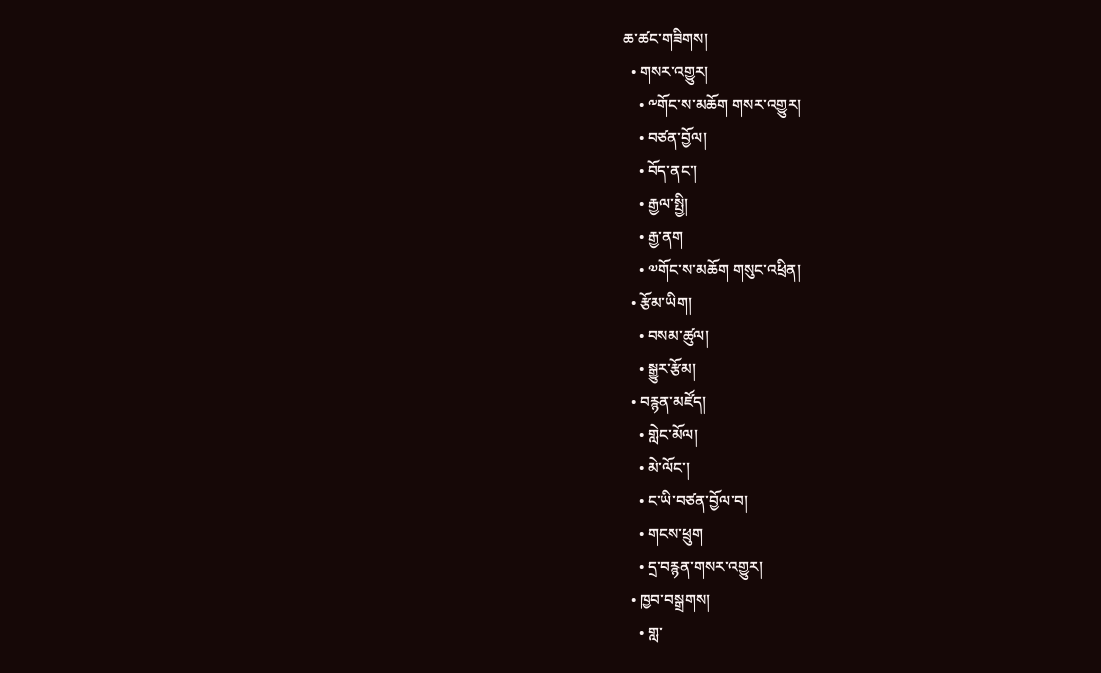ཆ་ཚང་གཟིགས།
  • གསར་འགྱུར།
    • ༸གོང་ས་མཆོག གསར་འགྱུར།
    • བཙན་བྱོལ།
    • བོད་ནང་།
    • རྒྱལ་སྤྱི།
    • རྒྱ་ནག
    • ༧གོང་ས་མཆོག གསུང་འཕྲིན།
  • རྩོམ་ཡིག།
    • བསམ་ཚུལ།
    • སྒྱུར་རྩོམ།
  • བརྙན་མཛོད།
    • གླེང་མོལ།
    • མེ་ལོང་།
    • ང་ཡི་བཙན་བྱོལ་བ།
    • གངས་ཕྲུག
    • དྲ་བརྙན་གསར་འགྱུར།
  • ཁྱབ་བསྒྲགས།
    • གླ་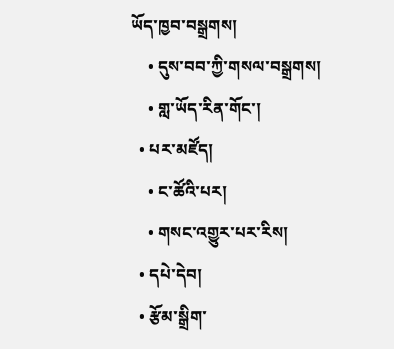ཡོད་ཁྱབ་བསྒྲགས།
    • དུས་བབ་ཀྱི་གསལ་བསྒྲགས།
    • གླ་ཡོད་རིན་གོང་།
  • པར་མཛོད།
    • ང་ཚོའི་པར།
    • གསང་འགྱུར་པར་རིས།
  • དཔེ་དེབ།
  • རྩོམ་སྒྲིག་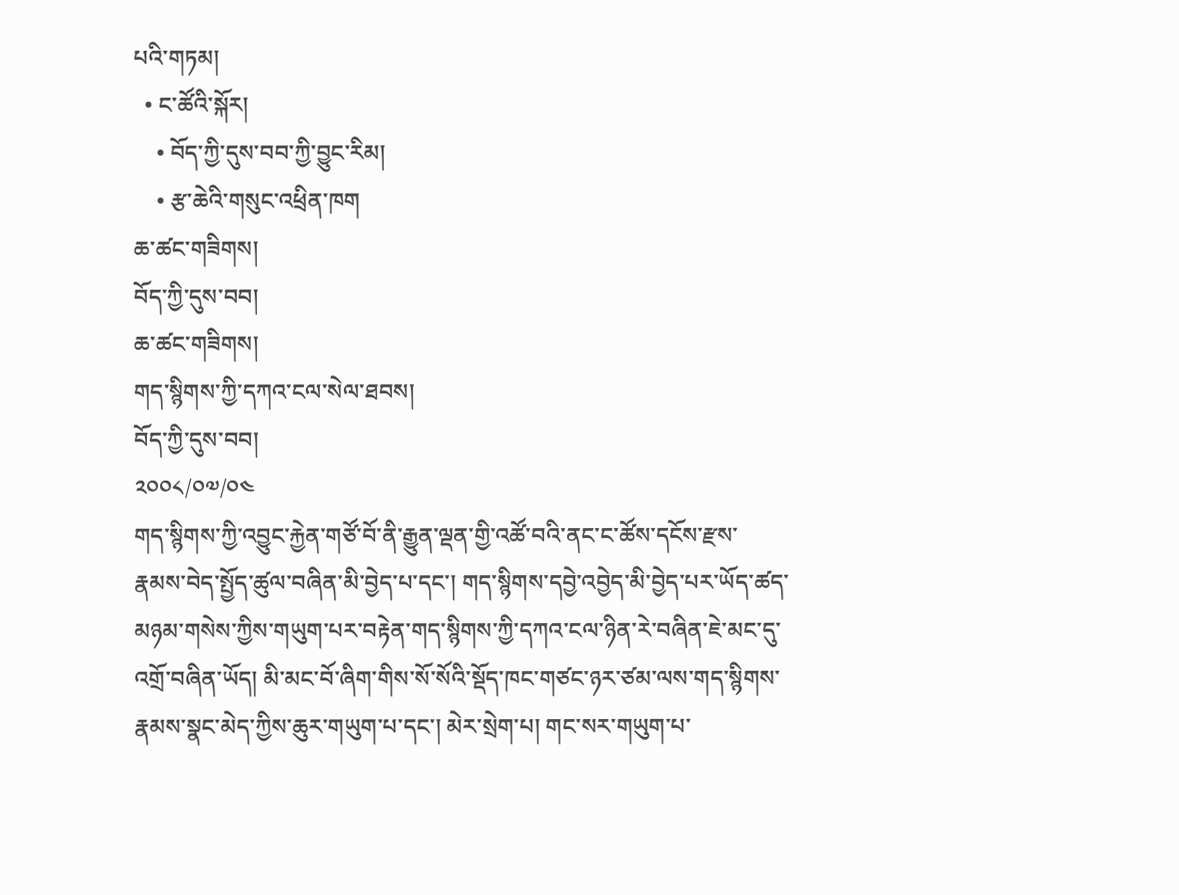པའི་གཏམ།
  • ང་ཚོའི་སྐོར།
    • བོད་ཀྱི་དུས་བབ་ཀྱི་བྱུང་རིམ།
    • རྩ་ཆེའི་གསུང་འཕྲིན་ཁག
ཆ་ཚང་གཟིགས།
བོད་ཀྱི་དུས་བབ།
ཆ་ཚང་གཟིགས།
གད་སྙིགས་ཀྱི་དཀའ་ངལ་སེལ་ཐབས།
བོད་ཀྱི་དུས་བབ།
༢༠༠༨/༠༧/༠༤
གད་སྙིགས་ཀྱི་འབྱུང་རྐྱེན་གཙོ་བོ་ནི་རྒྱུན་ལྡན་གྱི་འཚོ་བའི་ནང་ང་ཚོས་དངོས་རྫས་རྣམས་བེད་སྤྱོད་ཚུལ་བཞིན་མི་བྱེད་པ་དང་། གད་སྙིགས་དབྱེ་འབྱེད་མི་བྱེད་པར་ཡོད་ཚད་མཉམ་གསེས་ཀྱིས་གཡུག་པར་བརྟེན་གད་སྙིགས་ཀྱི་དཀའ་ངལ་ཉིན་རེ་བཞིན་ཇེ་མང་དུ་འགྲོ་བཞིན་ཡོད། མི་མང་བོ་ཞིག་གིས་སོ་སོའི་སྡོད་ཁང་གཙང་ཉར་ཙམ་ལས་གད་སྙིགས་རྣམས་སྣང་མེད་ཀྱིས་ཆུར་གཡུག་པ་དང་། མེར་སྲེག་པ། གང་སར་གཡུག་པ་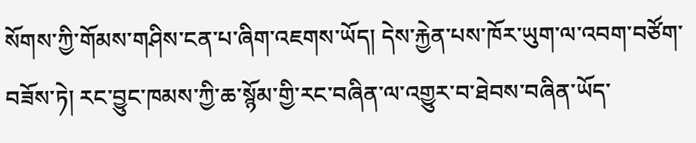སོགས་ཀྱི་གོམས་གཤིས་ངན་པ་ཞིག་འཇགས་ཡོད། དེས་རྐྱེན་པས་ཁོར་ཡུག་ལ་འབག་བཙོག་བཟོས་ཏེ། རང་བྱུང་ཁམས་ཀྱི་ཆ་སྙོམ་གྱི་རང་བཞིན་ལ་འགྱུར་བ་ཐེབས་བཞིན་ཡོད་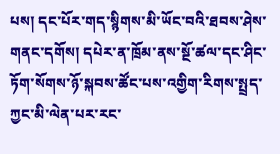པས། དང་པོར་གད་སྙིགས་མི་ཡོང་བའི་ཐབས་ཤེས་གནང་དགོས། དཔེར་ན་ཁྲོམ་ནས་སྔོ་ཚལ་དང་ཤིང་ཏོག་སོགས་ཉོ་སྐབས་ཚོང་པས་འགྱིག་རིགས་སྤྲད་ཀྱང་མི་ལེན་པར་རང་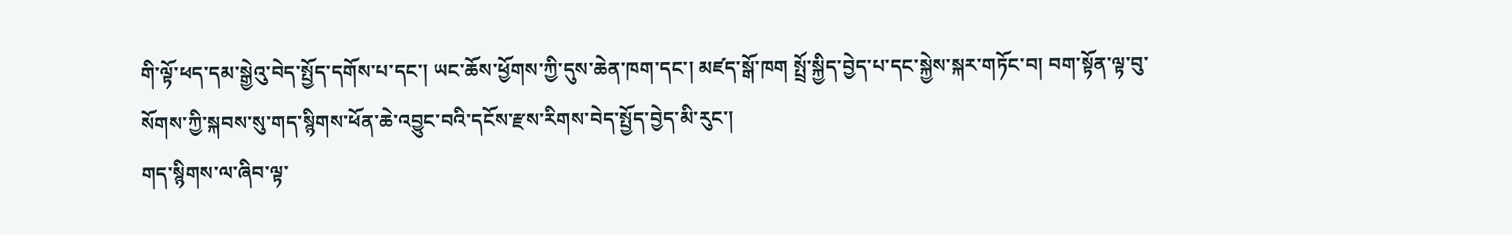གི་ལྟོ་ཕད་དམ་སྒྱེའུ་བེད་སྤྱོད་དགོས་པ་དང་། ཡང་ཆོས་ཕྱོགས་ཀྱི་དུས་ཆེན་ཁག་དང་། མཛད་སྒོ་ཁག སྤྲོ་སྐྱིད་བྱེད་པ་དང་སྐྱེས་སྐར་གཏོང་བ། བག་སྟོན་ལྟ་བུ་སོགས་ཀྱི་སྐབས་སུ་གད་སྙིགས་ཕོན་ཆེ་འབྱུང་བའི་དངོས་རྫས་རིགས་བེད་སྤྱོད་བྱེད་མི་རུང་།
གད་སྙིགས་ལ་ཞིབ་ལྟ་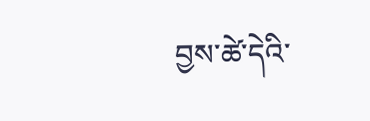བྱས་ཚེ་དེའི་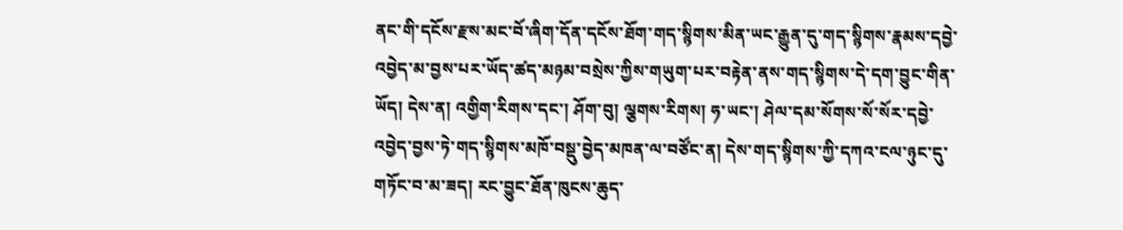ནང་གི་དངོས་རྫས་མང་བོ་ཞིག་དོན་དངོས་ཐོག་གད་སྙིགས་མིན་ཡང་རྒྱུན་དུ་གད་སྙིགས་རྣམས་དབྱེ་འབྱེད་མ་བྱས་པར་ཡོད་ཚད་མཉམ་བསྲེས་ཀྱིས་གཡུག་པར་བརྟེན་ནས་གད་སྙིགས་དེ་དག་བྱུང་གིན་ཡོད། དེས་ན། འགྱིག་རིགས་དང་། ཤོག་བུ། ལྕགས་རིགས། ཧ་ཡང་། ཤེལ་དམ་སོགས་སོ་སོར་དབྱེ་འབྱེད་བྱས་ཏེ་གད་སྙིགས་མཁོ་བསྡུ་བྱེད་མཁན་ལ་བཙོང་ན། དེས་གད་སྙིགས་ཀྱི་དཀའ་ངལ་ཉུང་དུ་གཏོང་བ་མ་ཟད། རང་བྱུང་ཐོན་ཁུངས་ཆུད་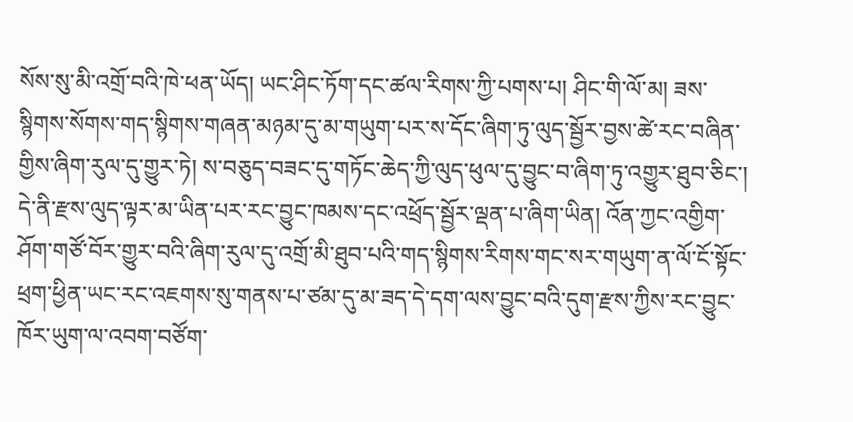སོས་སུ་མི་འགྲོ་བའི་ཁེ་ཕན་ཡོད། ཡང་ཤིང་ཏོག་དང་ཚལ་རིགས་ཀྱི་པགས་པ། ཤིང་གི་ལོ་མ། ཟས་སྙིགས་སོགས་གད་སྙིགས་གཞན་མཉམ་དུ་མ་གཡུག་པར་ས་དོང་ཞིག་ཏུ་ལུད་སྦྱོར་བྱས་ཚེ་རང་བཞིན་གྱིས་ཞིག་རུལ་དུ་གྱུར་ཏེ། ས་བཅུད་བཟང་དུ་གཏོང་ཆེད་ཀྱི་ལུད་ཕུལ་དུ་བྱུང་བ་ཞིག་ཏུ་འགྱུར་ཐུབ་ཅིང་། དེ་ནི་རྫས་ལུད་ལྟར་མ་ཡིན་པར་རང་བྱུང་ཁམས་དང་འཕྲོད་སྦྱོར་ལྡན་པ་ཞིག་ཡིན། འོན་ཀྱང་འགྱིག་ཤོག་གཙོ་བོར་གྱུར་བའི་ཞིག་རུལ་དུ་འགྲོ་མི་ཐུབ་པའི་གད་སྙིགས་རིགས་གང་སར་གཡུག་ན་ལོ་ངོ་སྟོང་ཕྲག་ཕྱིན་ཡང་རང་འཇགས་སུ་གནས་པ་ཙམ་དུ་མ་ཟད་དེ་དག་ལས་བྱུང་བའི་དུག་རྫས་ཀྱིས་རང་བྱུང་ཁོར་ཡུག་ལ་འབག་བཙོག་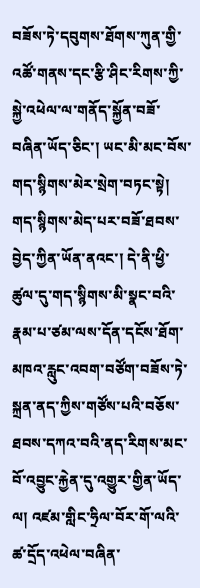བཟོས་ཏེ་དབུགས་ཐོགས་ཀུན་གྱི་འཚོ་གནས་དང་རྩི་ཤིང་རིགས་ཀྱི་སྐྱེ་འཕེལ་ལ་གནོད་སྐྱོན་བཟོ་བཞིན་ཡོད་ཅིང་། ཡང་མི་མང་བོས་གད་སྙིགས་མེར་སྲེག་བཏང་སྟེ། གད་སྙིགས་མེད་པར་བཟོ་ཐབས་བྱེད་ཀྱིན་ཡོན་ནའང་། དེ་ནི་ཕྱི་ཚུལ་དུ་གད་སྙིགས་མི་སྣང་བའི་རྣམ་པ་ཙམ་ལས་དོན་དངོས་ཐོག་མཁའ་རླུང་འབག་བཙོག་བཟོས་ཏེ་སྐྲན་ནད་ཀྱིས་གཙོས་པའི་བཅོས་ཐབས་དཀའ་བའི་ནད་རིགས་མང་བོ་འབྱུང་རྐྱེན་དུ་འགྱུར་གྱིན་ཡོད་ལ། འཛམ་གླིང་ཧྲིལ་བོར་གོ་ལའི་ཚ་དྲོད་འཕེལ་བཞིན་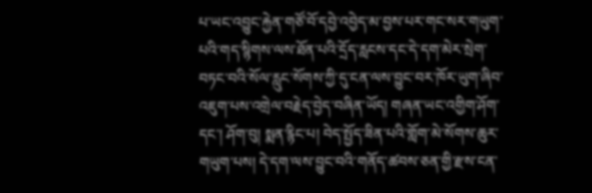པ་ཡང་འབྱུང་རྐྱེན་གཙོ་བོ་དབྱེ་འབྱེད་མ་བྱས་པར་གང་སར་གཡུག་པའི་གད་སྙིགས་ལས་ཐོན་པའི་དྲོད་རླངས་དང་དེ་དག་མེར་སྲེག་བཏང་བའི་སོལ་རླུང་སོགས་ཀྱི་དུ་ངན་ལས་བྱུང་བར་ཁོར་ཡུག་ཞིབ་འཇུག་པས་འགྲེལ་བརྗེད་བྱེད་བཞིན་ཡོད། གཞན་ཡང་འགྱིག་ཤོག་དང་། ཤོག་བུ། སྨན་རྙིང་པ། བེད་སྤྱོད་ཟིན་པའི་གློག་མེ་སོགས་ཆུར་གཡུག་པས། དེ་དག་ལས་བྱུང་བའི་གནོད་ཚབས་ཅན་གྱི་རྫས་ངན་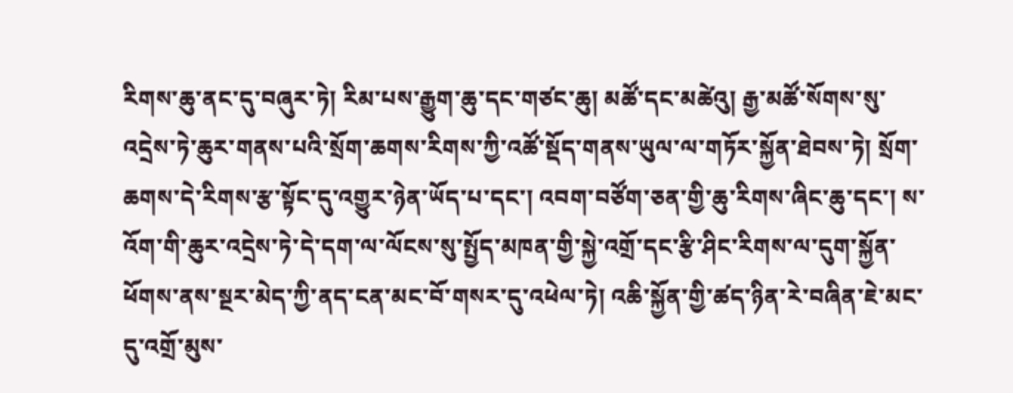རིགས་ཆུ་ནང་དུ་བཞུར་ཏེ། རིམ་པས་རྒྱུག་ཆུ་དང་གཙང་ཆུ། མཚོ་དང་མཚེའུ། རྒྱ་མཚོ་སོགས་སུ་འདྲེས་ཏེ་ཆུར་གནས་པའི་སྲོག་ཆགས་རིགས་ཀྱི་འཚོ་སྡོད་གནས་ཡུལ་ལ་གཏོར་སྐྱོན་ཐེབས་ཏེ། སྲོག་ཆགས་དེ་རིགས་རྩ་སྟོང་དུ་འགྱུར་ཉེན་ཡོད་པ་དང་། འབག་བཙོག་ཅན་གྱི་ཆུ་རིགས་ཞིང་ཆུ་དང་། ས་འོག་གི་ཆུར་འདྲེས་ཏེ་དེ་དག་ལ་ལོངས་སུ་སྤྱོད་མཁན་གྱི་སྐྱེ་འགྲོ་དང་རྩི་ཤིང་རིགས་ལ་དུག་སྐྱོན་ཕོགས་ནས་སྔར་མེད་ཀྱི་ནད་ངན་མང་བོ་གསར་དུ་འཕེལ་ཏེ། འཆི་སྐྱོན་གྱི་ཚད་ཉིན་རེ་བཞིན་ཇེ་མང་དུ་འགྲོ་མུས་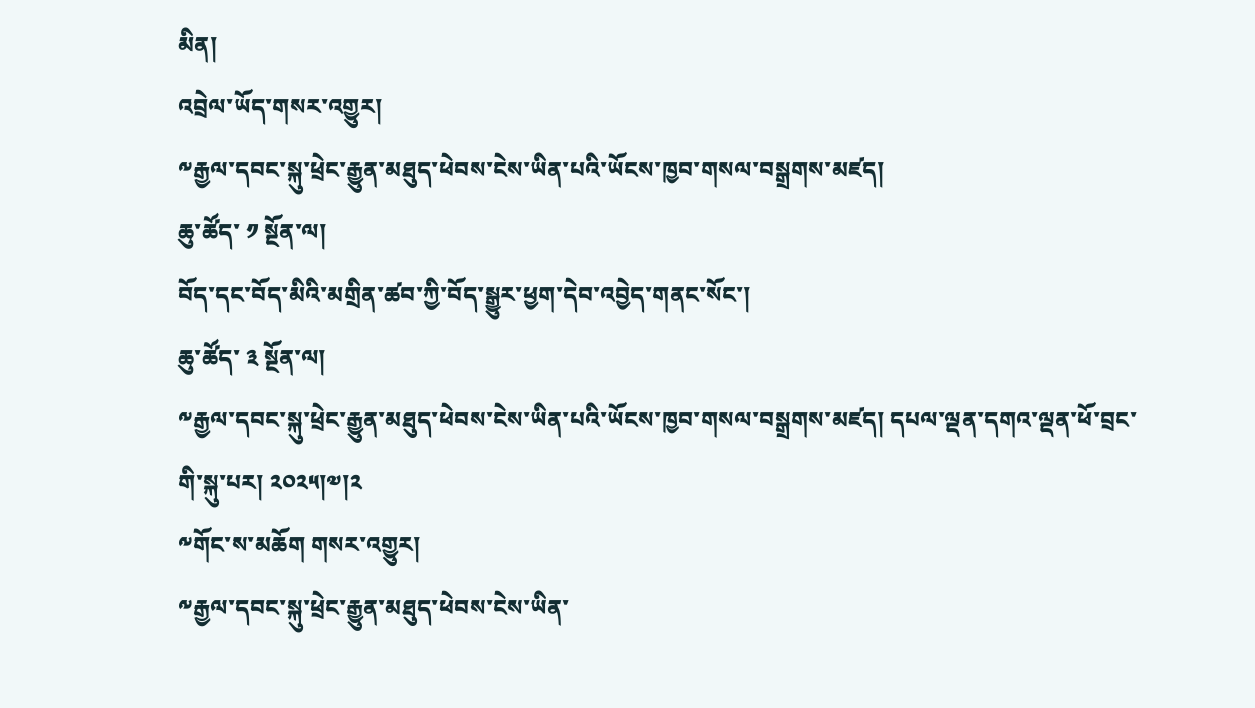མིན།
འབྲེལ་ཡོད་གསར་འགྱུར།
༸རྒྱལ་དབང་སྐུ་ཕྲེང་རྒྱུན་མཐུད་ཕེབས་ངེས་ཡིན་པའི་ཡོངས་ཁྱབ་གསལ་བསྒྲགས་མཛད།
ཆུ་ཚོད་ ༡ སྔོན་ལ།
བོད་དང་བོད་མིའི་མགྲིན་ཚབ་ཀྱི་བོད་སྒྱུར་ཕྱག་དེབ་འབྱེད་གནང་སོང་།
ཆུ་ཚོད་ ༣ སྔོན་ལ།
༸རྒྱལ་དབང་སྐུ་ཕྲེང་རྒྱུན་མཐུད་ཕེབས་ངེས་ཡིན་པའི་ཡོངས་ཁྱབ་གསལ་བསྒྲགས་མཛད། དཔལ་ལྡན་དགའ་ལྡན་ཕོ་བྲང་གི་སྐུ་པར། ༢༠༢༥།༧།༢
༸གོང་ས་མཆོག གསར་འགྱུར།
༸རྒྱལ་དབང་སྐུ་ཕྲེང་རྒྱུན་མཐུད་ཕེབས་ངེས་ཡིན་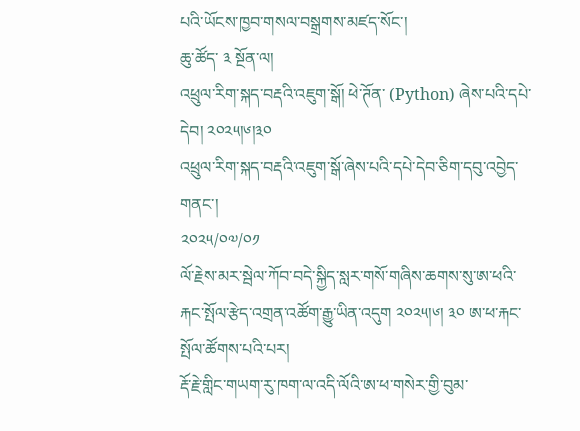པའི་ཡོངས་ཁྱབ་གསལ་བསྒྲགས་མཛད་སོང་།
ཆུ་ཚོད་ ༣ སྔོན་ལ།
འཕྲུལ་རིག་སྐད་བརྡའི་འཇུག་སྒོ། ཕེ་ཊོན་ (Python) ཞེས་པའི་དཔེ་དེབ། ༢༠༢༥།༦།༣༠
འཕྲུལ་རིག་སྐད་བརྡའི་འཇུག་སྒོ་ཞེས་པའི་དཔེ་དེབ་ཅིག་དབུ་འབྱེད་གནང་།
༢༠༢༥/༠༧/༠༡
ལོ་རྗེས་མར་སྦེལ་ཀོབ་བདེ་སྐྱིད་སླར་གསོ་གཞིས་ཆགས་སུ་ཨ་ཕའི་རྐང་སྤོལ་རྩེད་འགྲན་འཚོག་རྒྱུ་ཡིན་འདུག ༢༠༢༥།༦། ༣༠ ཨ་ཕ་རྐང་སྤོལ་ཚོགས་པའི་པར།
རྡོ་རྗེ་གླིང་གཡག་རུ་ཁག་ལ་འདི་ལོའི་ཨ་ཕ་གསེར་གྱི་བུམ་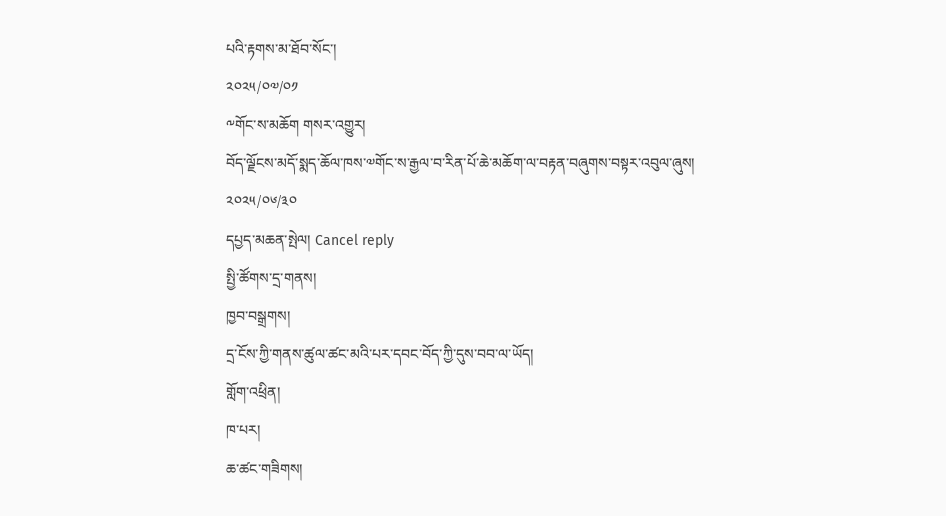པའི་རྟགས་མ་ཐོབ་སོང་།
༢༠༢༥/༠༧/༠༡
༸གོང་ས་མཆོག གསར་འགྱུར།
བོད་ལྗོངས་མདོ་སྨད་ཆོལ་ཁས་༧གོང་ས་རྒྱལ་བ་རིན་པོ་ཆེ་མཆོག་ལ་བརྟན་བཞུགས་བསྟར་འབུལ་ཞུས།
༢༠༢༥/༠༦/༣༠
དཔྱད་མཆན་སྤེལ། Cancel reply
སྤྱི་ཚོགས་དྲ་གནས།
ཁྱབ་བསྒྲགས།
དྲ་ངོས་ཀྱི་གནས་ཚུལ་ཚང་མའི་པར་དབང་བོད་ཀྱི་དུས་བབ་ལ་ཡོད།
གློག་འཕྲིན།
ཁ་པར།
ཆ་ཚང་གཟིགས།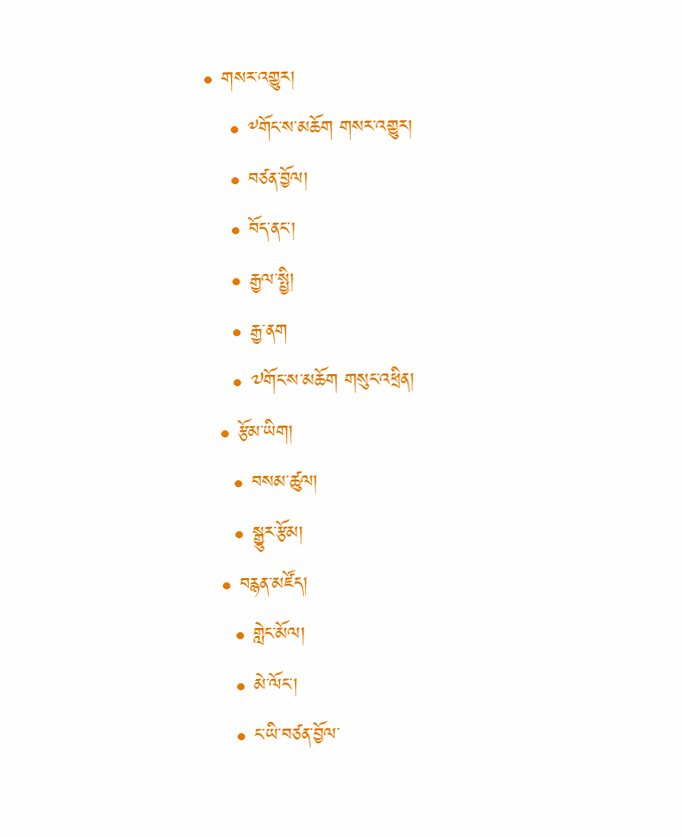• གསར་འགྱུར།
    • ༸གོང་ས་མཆོག གསར་འགྱུར།
    • བཙན་བྱོལ།
    • བོད་ནང་།
    • རྒྱལ་སྤྱི།
    • རྒྱ་ནག
    • ༧གོང་ས་མཆོག གསུང་འཕྲིན།
  • རྩོམ་ཡིག།
    • བསམ་ཚུལ།
    • སྒྱུར་རྩོམ།
  • བརྙན་མཛོད།
    • གླེང་མོལ།
    • མེ་ལོང་།
    • ང་ཡི་བཙན་བྱོལ་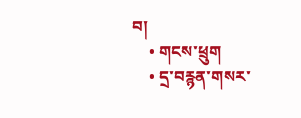བ།
    • གངས་ཕྲུག
    • དྲ་བརྙན་གསར་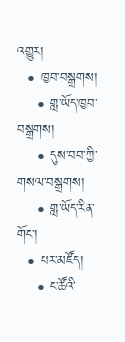འགྱུར།
  • ཁྱབ་བསྒྲགས།
    • གླ་ཡོད་ཁྱབ་བསྒྲགས།
    • དུས་བབ་ཀྱི་གསལ་བསྒྲགས།
    • གླ་ཡོད་རིན་གོང་།
  • པར་མཛོད།
    • ང་ཚོའི་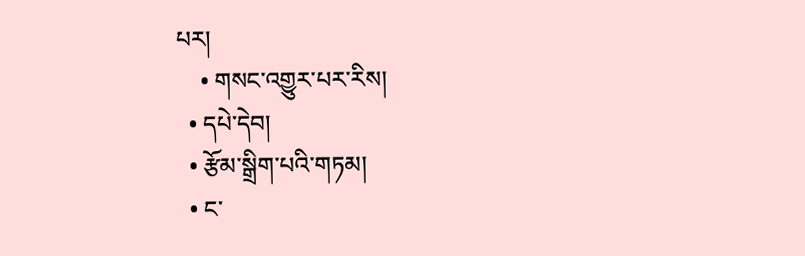པར།
    • གསང་འགྱུར་པར་རིས།
  • དཔེ་དེབ།
  • རྩོམ་སྒྲིག་པའི་གཏམ།
  • ང་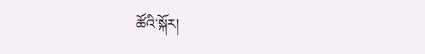ཚོའི་སྐོར།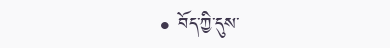• བོད་ཀྱི་དུས་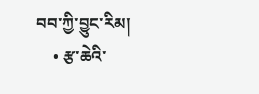བབ་ཀྱི་བྱུང་རིམ།
    • རྩ་ཆེའི་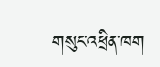གསུང་འཕྲིན་ཁག